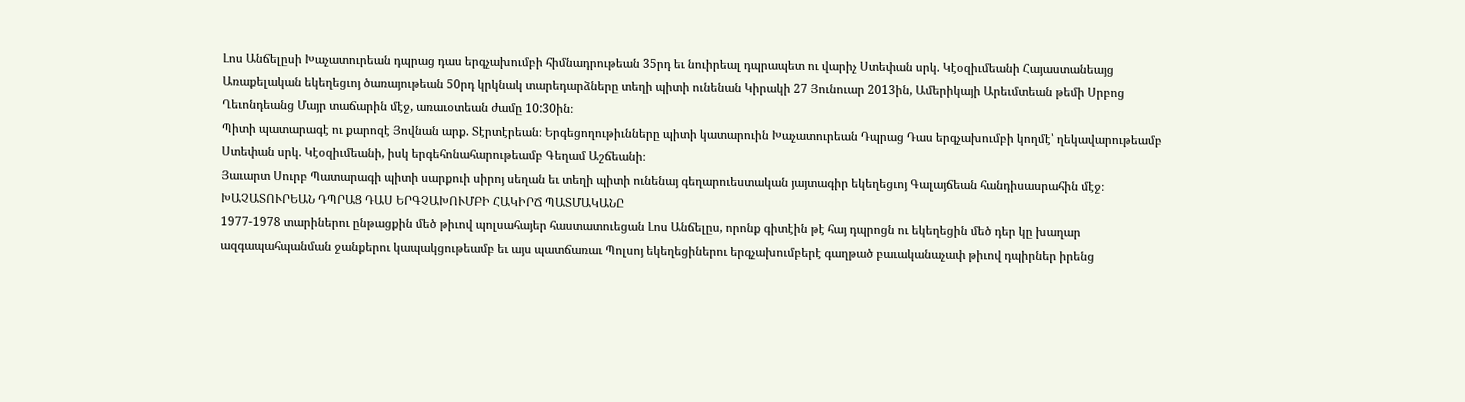Լոս Անճելըսի Խաչատուրեան դպրաց դաս երգչախումբի հիմնադրութեան 35րդ եւ նուիրեալ դպրապետ ու վարիչ Ստեփան սրկ. Կէօզիւմեանի Հայաստանեայց Առաքելական եկեղեցւոյ ծառայութեան 50րդ կրկնակ տարեդարձները տեղի պիտի ունենան Կիրակի 27 Յունուար 2013ին, Ամերիկայի Արեւմտեան թեմի Սրբոց Ղեւոնդեանց Մայր տաճարին մէջ, առաւօտեան ժամը 10:30ին։
Պիտի պատարագէ ու քարոզէ Յովնան արք. Տէրտէրեան։ Երգեցողութիւնները պիտի կատարուին Խաչատուրեան Դպրաց Դաս երգչախումբի կողմէ՝ ղեկավարութեամբ Ստեփան սրկ. Կէօզիւմեանի, իսկ երգեհոնահարութեամբ Գեղամ Աշճեանի։
Յաւարտ Սուրբ Պատարագի պիտի սարքուի սիրոյ սեղան եւ տեղի պիտի ունենայ գեղարուեստական յայտագիր եկեղեցւոյ Գալայճեան հանդիսասրահին մէջ։
ԽԱՉԱՏՈՒՐԵԱՆ ԴՊՐԱՑ ԴԱՍ ԵՐԳՉԱԽՈՒՄԲԻ ՀԱԿԻՐՃ ՊԱՏՄԱԿԱՆԸ
1977-1978 տարիներու ընթացքին մեծ թիւով պոլսահայեր հաստատուեցան Լոս Անճելըս, որոնք գիտէին թէ հայ դպրոցն ու եկեղեցին մեծ դեր կը խաղար ազգապահպանման ջանքերու կապակցութեամբ եւ այս պատճառաւ Պոլսոյ եկեղեցիներու երգչախումբերէ գաղթած բաւականաչափ թիւով դպիրներ իրենց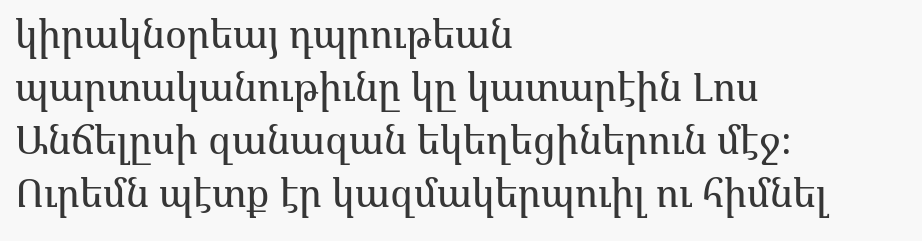կիրակնօրեայ դպրութեան պարտականութիւնը կը կատարէին Լոս Անճելըսի զանազան եկեղեցիներուն մէջ։
Ուրեմն պէտք էր կազմակերպուիլ ու հիմնել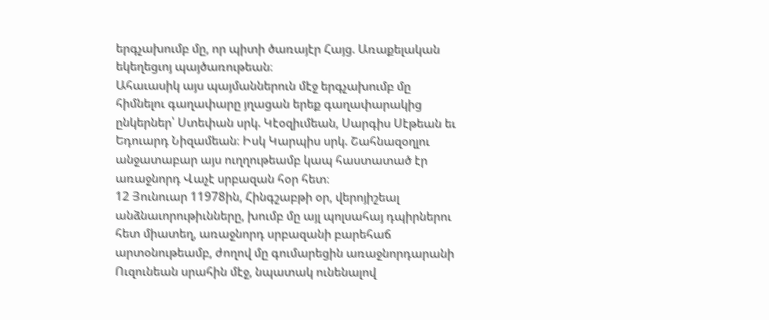երգչախումբ մը, որ պիտի ծառայէր Հայց. Առաքելական եկեղեցւոյ պայծառութեան։
Ահաւասիկ այս պայմաններուն մէջ երգչախումբ մը հիմնելու գաղափարը յղացան երեք գաղափարակից ընկերներ՝ Ստեփան սրկ. Կէօզիւմեան, Սարգիս Սէթեան եւ Եդուարդ Նիզամեան։ Իսկ Կարպիս սրկ. Շահնազօղլու անջատաբար այս ուղղութեամբ կապ հաստատած էր առաջնորդ Վաչէ սրբազան հօր հետ։
12 Յունուար 11978ին, Հինգշաբթի օր, վերոյիշեալ անձնաւորութիւնները, խումբ մը այլ պոլսահայ դպիրներու հետ միատեղ, առաջնորդ սրբազանի բարեհաճ արտօնութեամբ, ժողով մը գումարեցին առաջնորդարանի Ուզունեան սրահին մէջ, նպատակ ունենալով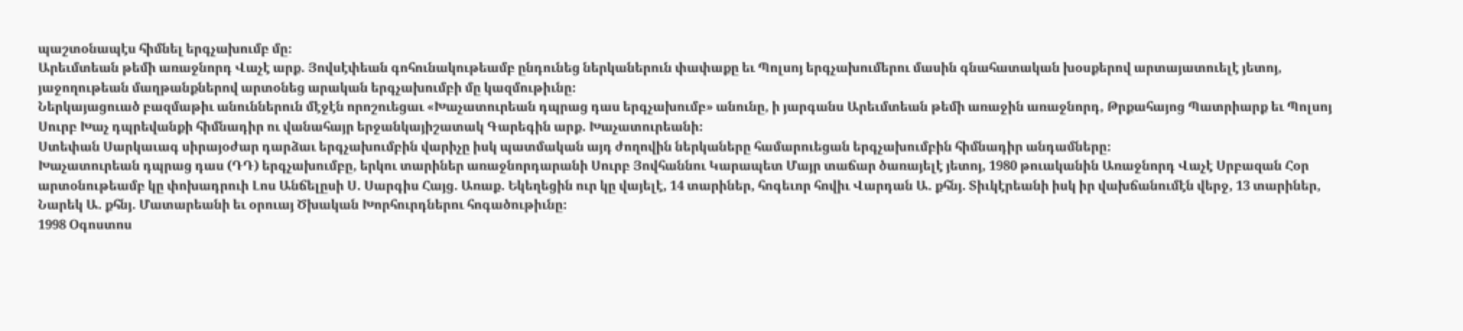պաշտօնապէս հիմնել երգչախումբ մը։
Արեւմտեան թեմի առաջնորդ Վաչէ արք. Յովսէփեան գոհունակութեամբ ընդունեց ներկաներուն փափաքը եւ Պոլսոյ երգչախումերու մասին գնահատական խօսքերով արտայատուելէ յետոյ, յաջողութեան մաղթանքներով արտօնեց արական երգչախումբի մը կազմութիւնը։
Ներկայացուած բազմաթիւ անուններուն մէջէն որոշուեցաւ «Խաչատուրեան դպրաց դաս երգչախումբ» անունը, ի յարգանս Արեւմտեան թեմի առաջին առաջնորդ, Թրքահայոց Պատրիարք եւ Պոլսոյ Սուրբ Խաչ դպրեվանքի հիմնադիր ու վանահայր երջանկայիշատակ Գարեգին արք. Խաչատուրեանի։
Ստեփան Սարկաւագ սիրայօժար դարձաւ երգչախումբին վարիչը իսկ պատմական այդ ժողովին ներկաները համարուեցան երգչախումբին հիմնադիր անդամները։
Խաչատուրեան դպրաց դաս (ԴԴ) երգչախումբը, երկու տարիներ առաջնորդարանի Սուրբ Յովհաննու Կարապետ Մայր տաճար ծառայելէ յետոյ, 1980 թուականին Առաջնորդ Վաչէ Սրբազան Հօր արտօնութեամբ կը փոխադրուի Լոս Անճելըսի Ս. Սարգիս Հայց. Առաք. Եկեղեցին ուր կը վայելէ, 14 տարիներ, հոգեւոր հովիւ Վարդան Ա. քհնյ. Տիւկէրեանի իսկ իր վախճանումէն վերջ, 13 տարիներ, Նարեկ Ա. քհնյ. Մատարեանի եւ օրուայ Ծխական Խորհուրդներու հոգածութիւնը։
1998 Օգոստոս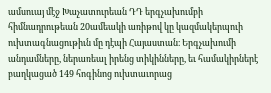ամսուայ մէջ Խաչատուրեան ԴԴ երգչախումբի հիմնադրութեան 20ամեակի առիթով կը կազմակերպուի ուխտագնացութիւն մը դէպի Հայաստան։ Երգչախումի անդամները, ներառեալ իրենց տիկինները, եւ համակիրներէ բաղկացած 149 հոգինոց ուխտաւորաց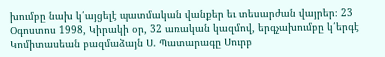խումբը նախ կ՛այցելէ պատմական վանքեր եւ տեսարժան վայրեր։ 23 Օգոստոս 1998, Կիրակի օր, 32 առական կազմով, երգչախումբը կ՛երգէ Կոմիտասեան բազմաձայն Ս. Պատարագը Սուրբ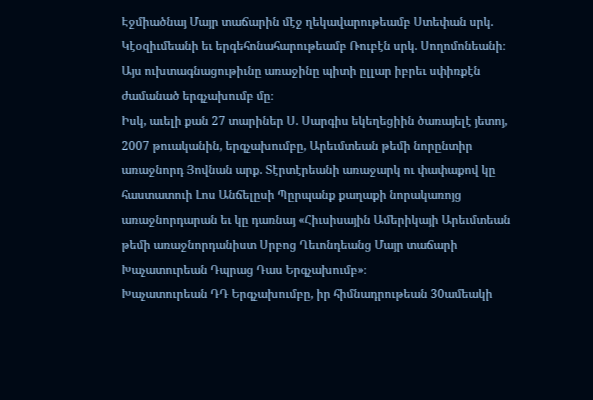Էջմիածնայ Մայր տաճարին մէջ ղեկավարութեամբ Ստեփան սրկ. Կէօզիւմեանի եւ երգեհոնահարութեամբ Ռուբէն սրկ. Սողոմոնեանի։ Այս ուխտագնացութիւնը առաջինը պիտի ըլլար իբրեւ սփիռքէն ժամանած երգչախումբ մը։
Իսկ, աւելի քան 27 տարիներ Ս. Սարգիս եկեղեցիին ծառայելէ յետոյ, 2007 թուականին, երգչախումբը, Արեւմտեան թեմի նորընտիր առաջնորդ Յովնան արք. Տէրտէրեանի առաջարկ ու փափաքով կը հաստատուի Լոս Անճելըսի Պըրպանք քաղաքի նորակառոյց առաջնորդարան եւ կը դառնայ «Հիւսիսային Ամերիկայի Արեւմտեան թեմի առաջնորդանիստ Սրբոց Ղեւոնդեանց Մայր տաճարի Խաչատուրեան Դպրաց Դաս Երգչախումբ»։
Խաչատուրեան ԴԴ Երգչախումբը, իր հիմնադրութեան 30ամեակի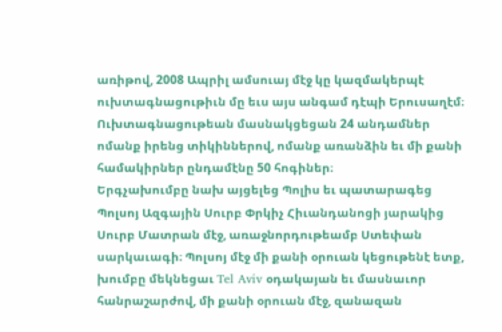առիթով, 2008 Ապրիլ ամսուայ մէջ կը կազմակերպէ ուխտագնացութիւն մը եւս այս անգամ դէպի Երուսաղէմ։ Ուխտագնացութեան մասնակցեցան 24 անդամներ ոմանք իրենց տիկիններով, ոմանք առանձին եւ մի քանի համակիրներ ընդամէնը 50 հոգիներ։
Երգչախումբը նախ այցելեց Պոլիս եւ պատարագեց Պոլսոյ Ազգային Սուրբ Փրկիչ Հիւանդանոցի յարակից Սուրբ Մատրան մէջ, առաջնորդութեամբ Ստեփան սարկաւագի։ Պոլսոյ մէջ մի քանի օրուան կեցութենէ ետք, խումբը մեկնեցաւ Tel Aviv օդակայան եւ մասնաւոր հանրաշարժով, մի քանի օրուան մէջ, զանազան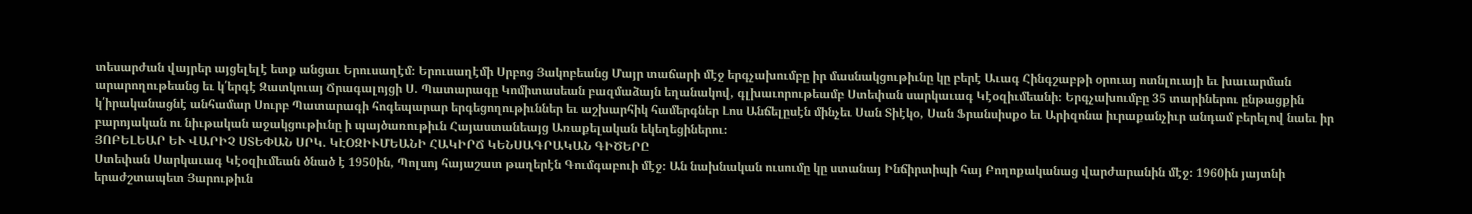տեսարժան վայրեր այցելելէ ետք անցաւ Երուսաղէմ։ Երուսաղէմի Սրբոց Յակոբեանց Մայր տաճարի մէջ երգչախումբը իր մասնակցութիւնը կը բերէ Աւագ Հինգշաբթի օրուայ ոտնլուայի եւ խաւարման արարողութեանց եւ կ՛երգէ Զատկուայ Ճրագալոյցի Ս. Պատարագը Կոմիտասեան բազմաձայն եղանակով, գլխաւորութեամբ Ստեփան սարկաւագ Կէօզիւմեանի։ Երգչախումբը 35 տարիներու ընթացքին կ՛իրականացնէ անհամար Սուրբ Պատարագի հոգեպարար երգեցողութիւններ եւ աշխարհիկ համերգներ Լոս Անճելըսէն մինչեւ Սան Տիէկօ, Սան Ֆրանսիսքօ եւ Արիզոնա իւրաքանչիւր անդամ բերելով նաեւ իր բարոյական ու նիւթական աջակցութիւնը ի պայծառութիւն Հայաստանեայց Առաքելական եկեղեցիներու։
ՅՈԲԵԼԵԱՐ ԵՒ ՎԱՐԻՉ ՍՏԵՓԱՆ ՍՐԿ. ԿԷՕԶԻՒՄԵԱՆԻ ՀԱԿԻՐՃ ԿԵՆՍԱԳՐԱԿԱՆ ԳԻԾԵՐԸ
Ստեփան Սարկաւագ Կէօզիւմեան ծնած է 1950ին, Պոլսոյ հայաշատ թաղերէն Գումգաբուի մէջ։ Ան նախնական ուսումը կը ստանայ Ինճիրտիպի հայ Բողոքականաց վարժարանին մէջ։ 1960ին յայտնի երաժշտապետ Յարութիւն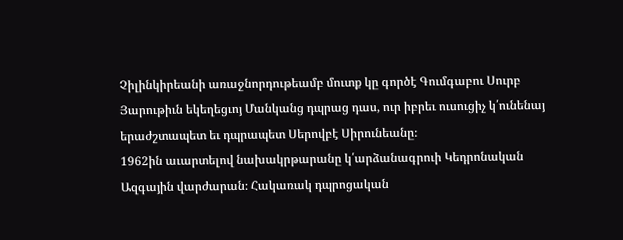Չիլինկիրեանի առաջնորդութեամբ մուտք կը գործէ Գումգաբու Սուրբ Յարութիւն եկեղեցւոյ Մանկանց դպրաց դաս, ուր իբրեւ ուսուցիչ կ՛ունենայ երաժշտապետ եւ դպրապետ Սերովբէ Սիրունեանը։
1962ին աւարտելով նախակրթարանը կ՛արձանագրուի Կեդրոնական Ազգային վարժարան։ Հակառակ դպրոցական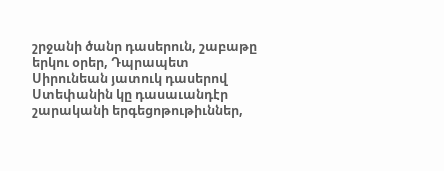շրջանի ծանր դասերուն, շաբաթը երկու օրեր, Դպրապետ Սիրունեան յատուկ դասերով Ստեփանին կը դասաւանդէր շարականի երգեցոթութիւններ,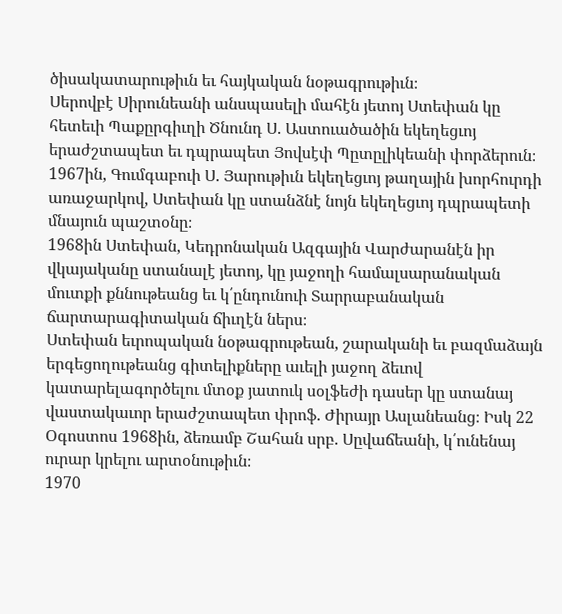ծիսակատարութիւն եւ հայկական նօթագրութիւն։
Սերովբէ Սիրունեանի անսպասելի մահէն յետոյ Ստեփան կը հետեւի Պաքըրգիւղի Ծնունդ Ս. Աստուածածին եկեղեցւոյ երաժշտապետ եւ դպրապետ Յովսէփ Պըտըլիկեանի փորձերուն։
1967ին, Գումգաբուի Ս. Յարութիւն եկեղեցւոյ թաղային խորհուրդի առաջարկով, Ստեփան կը ստանձնէ նոյն եկեղեցւոյ դպրապետի մնայուն պաշտօնը։
1968ին Ստեփան, Կեդրոնական Ազգային Վարժարանէն իր վկայականը ստանալէ յետոյ, կը յաջողի համալսարանական մուտքի քննութեանց եւ կ՛ընդունուի Տարրաբանական ճարտարագիտական ճիւղէն ներս։
Ստեփան եւրոպական նօթագրութեան, շարականի եւ բազմաձայն երգեցողութեանց գիտելիքները աւելի յաջող ձեւով կատարելագործելու մտօք յատուկ սօլֆեժի դասեր կը ստանայ վաստակաւոր երաժշտապետ փրոֆ. Ժիրայր Ասլանեանց։ Իսկ 22 Օգոստոս 1968ին, ձեռամբ Շահան սրբ. Սըվաճեանի, կ՛ունենայ ուրար կրելու արտօնութիւն։
1970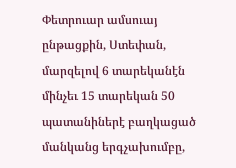Փետրուար ամսուայ ընթացքին, Ստեփան, մարզելով 6 տարեկանէն մինչեւ 15 տարեկան 50 պատանիներէ բաղկացած մանկանց երգչախումբը,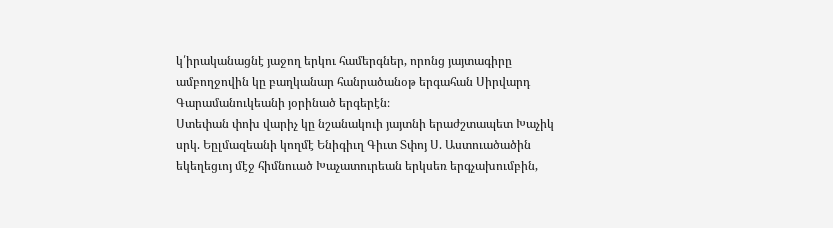կ՛իրականացնէ յաջող երկու համերգներ, որոնց յայտագիրը ամբողջովին կը բաղկանար հանրածանօթ երգահան Սիրվարդ Գարամանուկեանի յօրինած երգերէն։
Ստեփան փոխ վարիչ կը նշանակուի յայտնի երաժշտապետ Խաչիկ սրկ. Եըլմազեանի կողմէ Ենիգիւղ Գիւտ Տփոյ Ս. Աստուածածին եկեղեցւոյ մէջ հիմնուած Խաչատուրեան երկսեռ երգչախումբին,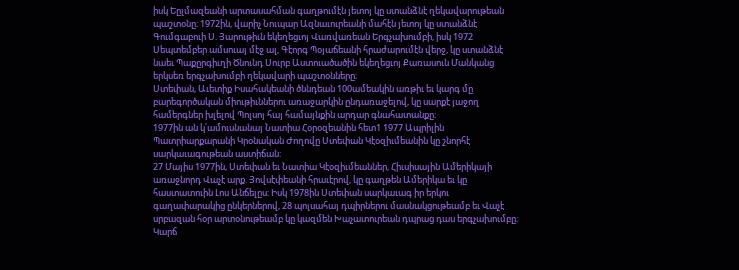իսկ Եըլմազեանի արտասահման գաղթումէն յետոյ կը ստանձնէ ղեկավարութեան պաշտօնը։ 1972ին, վարիչ Նուպար Ազնաւուրեանի մահէն յետոյ կը ստանձնէ Գումգաբուի Ս. Յարութիւն եկեղեցւոյ Վառվառեան Երգչախումբի, իսկ 1972 Սեպտեմբեր ամսուայ մէջ ալ, Գէորգ Պօյաճեանի հրաժարումէն վերջ, կը ստանձնէ նաեւ Պաքըրգիւղի Ծնունդ Սուրբ Աստուածածին եկեղեցւոյ Քառասուն Մանկանց երկսեռ երգչախումբի ղեկավարի պաշտօնները։
Ստեփան, Աւետիք Իսահակեանի ծննդեան 100ամեակին առթիւ եւ կարգ մը բարեգործական միութիւններու առաջարկին ընդառաջելով, կը սարքէ յաջող համերգներ խլելով Պոլսոյ հայ համայնքին արդար գնահատանքը։
1977ին ան կ՛ամուսնանայ Նատիա Հօրօզեանին հետ1 1977 Ապրիլին Պատրիարքարանի Կրօնական Ժողովը Ստեփան Կէօզիւմեանին կը շնորհէ սարկաւագութեան աստիճան:
27 Մայիս 1977ին, Ստեփան եւ Նատիա Կէօզիւմեաններ, Հիւսիսային Ամերիկայի առաջնորդ Վաչէ արք. Յովսէփեանի հրաւէրով, կը գաղթեն Ամերիկա եւ կը հաստատուին Լոս Անճելըս։ Իսկ 1978ին Ստեփան սարկաւագ իր երկու գաղափարակից ընկերներով, 28 պոլսահայ դպիրներու մասնակցութեամբ եւ Վաչէ սրբազան հօր արտօնութեամբ կը կազմեն Խաչատուրեան դպրաց դաս երգչախումբը։
Կարճ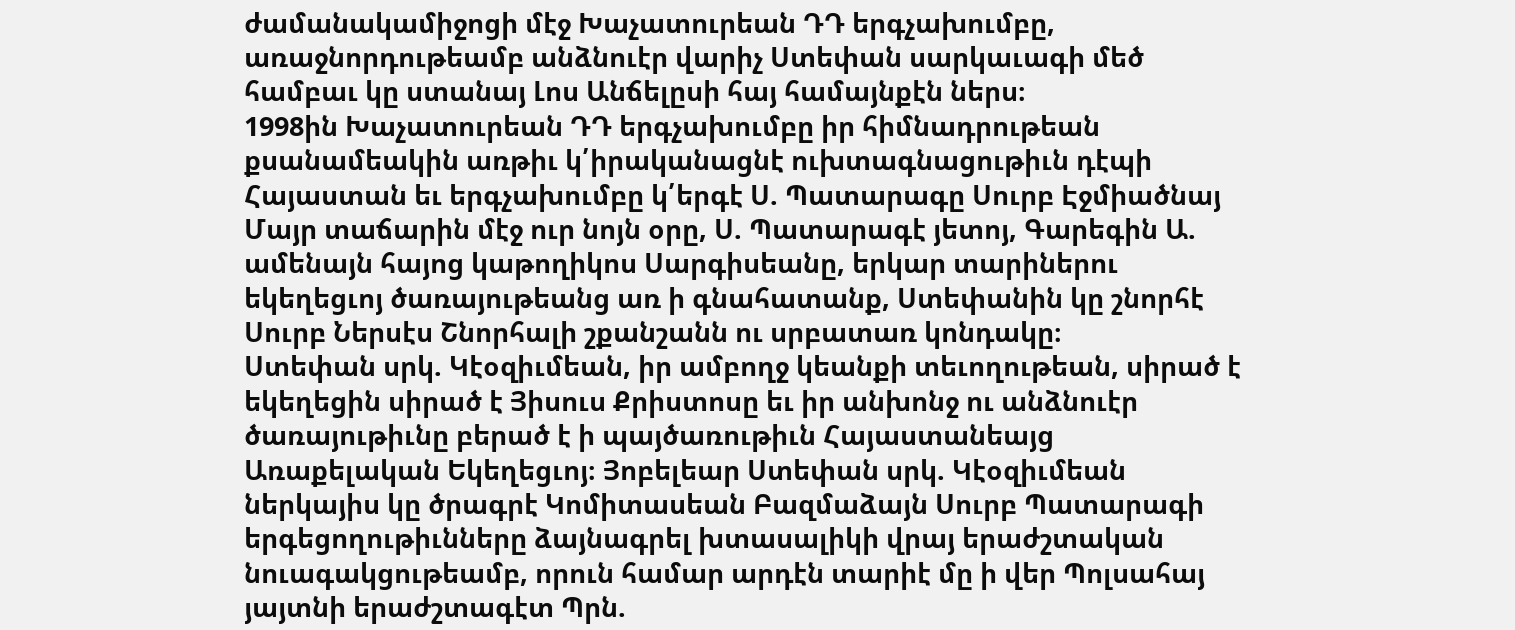ժամանակամիջոցի մէջ Խաչատուրեան ԴԴ երգչախումբը, առաջնորդութեամբ անձնուէր վարիչ Ստեփան սարկաւագի մեծ համբաւ կը ստանայ Լոս Անճելըսի հայ համայնքէն ներս։
1998ին Խաչատուրեան ԴԴ երգչախումբը իր հիմնադրութեան քսանամեակին առթիւ կ՛իրականացնէ ուխտագնացութիւն դէպի Հայաստան եւ երգչախումբը կ՛երգէ Ս. Պատարագը Սուրբ Էջմիածնայ Մայր տաճարին մէջ ուր նոյն օրը, Ս. Պատարագէ յետոյ, Գարեգին Ա. ամենայն հայոց կաթողիկոս Սարգիսեանը, երկար տարիներու եկեղեցւոյ ծառայութեանց առ ի գնահատանք, Ստեփանին կը շնորհէ Սուրբ Ներսէս Շնորհալի շքանշանն ու սրբատառ կոնդակը։
Ստեփան սրկ. Կէօզիւմեան, իր ամբողջ կեանքի տեւողութեան, սիրած է եկեղեցին սիրած է Յիսուս Քրիստոսը եւ իր անխոնջ ու անձնուէր ծառայութիւնը բերած է ի պայծառութիւն Հայաստանեայց Առաքելական Եկեղեցւոյ։ Յոբելեար Ստեփան սրկ. Կէօզիւմեան ներկայիս կը ծրագրէ Կոմիտասեան Բազմաձայն Սուրբ Պատարագի երգեցողութիւնները ձայնագրել խտասալիկի վրայ երաժշտական նուագակցութեամբ, որուն համար արդէն տարիէ մը ի վեր Պոլսահայ յայտնի երաժշտագէտ Պրն.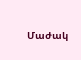Մաժակ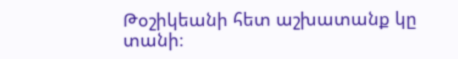Թօշիկեանի հետ աշխատանք կը տանի։